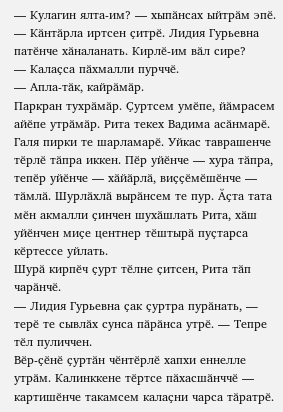— Кулагин ялта-им? — хыпӑнсах ыйтрӑм эпӗ.
— Кӑнтӑрла иртсен ҫитрӗ. Лидия Гурьевна патӗнче хӑналанать. Кирлӗ-им вӑл сире?
— Калаҫса пӑхмалли пурччӗ.
— Апла-тӑк, кайрӑмӑр.
Паркран тухрӑмӑр. Ҫуртсем умӗпе, йӑмрасем айӗпе утрӑмӑр. Рита текех Вадима асӑнмарӗ. Галя пирки те шарламарӗ. Уйкас таврашенче тӗрлӗ тӑпра иккен. Пӗр уйӗнче — хура тӑпра, тепӗр уйӗнче — хӑйӑрлӑ, виҫҫӗмӗшӗнче — тӑмлӑ. Шурлӑхлӑ вырӑнсем те пур. Ӑҫта тата мӗн акмалли ҫинчен шухӑшлать Рита, хӑш уйӗнчен миҫе центнер тӗштырӑ пуҫтарса кӗртессе уйлать.
Шурӑ кирпӗч ҫурт тӗлне ҫитсен, Рита тӑп чарӑнчӗ.
— Лидия Гурьевна ҫак ҫуртра пурӑнать, ― терӗ те сывлӑх сунса пӑрӑнса утрӗ. ― Тепре тӗл пуличчен.
Вӗр-ҫӗнӗ ҫуртӑн чӗнтӗрлӗ хапхи еннелле утрӑм. Калинккене тӗртсе пӑхасшӑнччӗ — картишӗнче такамсем калаҫни чарса тӑратрӗ.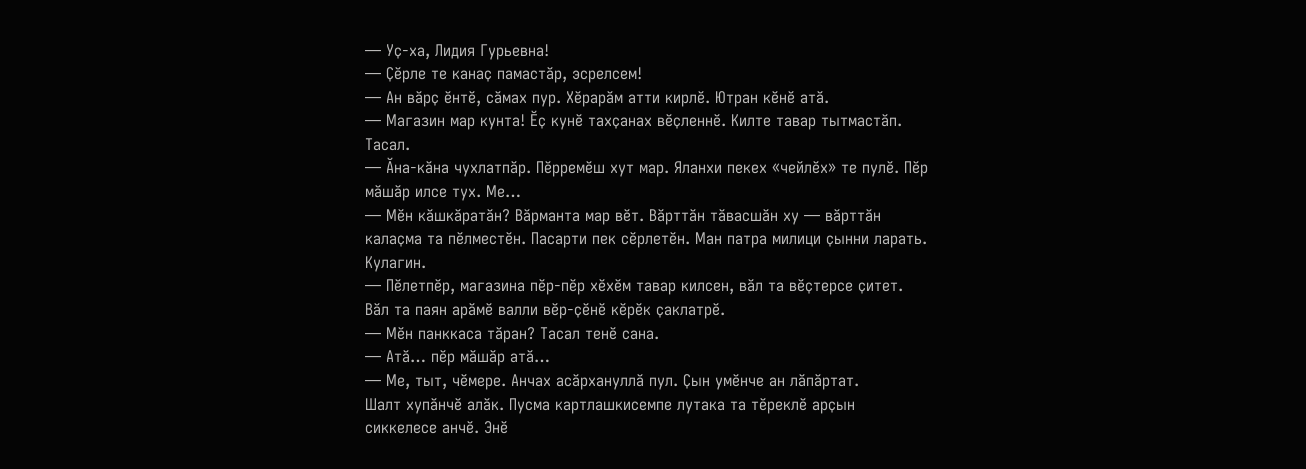— Уҫ-ха, Лидия Гурьевна!
— Ҫӗрле те канаҫ памастӑр, эсрелсем!
— Ан вӑрҫ ӗнтӗ, сӑмах пур. Хӗрарӑм атти кирлӗ. Ютран кӗнӗ атӑ.
— Магазин мар кунта! Ӗҫ кунӗ тахҫанах вӗҫленнӗ. Килте тавар тытмастӑп. Тасал.
— Ӑна-кӑна чухлатпӑр. Пӗрремӗш хут мар. Яланхи пекех «чейлӗх» те пулӗ. Пӗр мӑшӑр илсе тух. Ме…
— Мӗн кӑшкӑратӑн? Вӑрманта мар вӗт. Вӑрттӑн тӑвасшӑн ху — вӑрттӑн калаҫма та пӗлместӗн. Пасарти пек сӗрлетӗн. Ман патра милици ҫынни ларать. Кулагин.
— Пӗлетпӗр, магазина пӗр-пӗр хӗхӗм тавар килсен, вӑл та вӗҫтерсе ҫитет. Вӑл та паян арӑмӗ валли вӗр-ҫӗнӗ кӗрӗк ҫаклатрӗ.
— Мӗн панккаса тӑран? Тасал тенӗ сана.
— Атӑ… пӗр мӑшӑр атӑ…
— Ме, тыт, чӗмере. Анчах асӑрхануллӑ пул. Ҫын умӗнче ан лӑпӑртат.
Шалт хупӑнчӗ алӑк. Пусма картлашкисемпе лутака та тӗреклӗ арҫын сиккелесе анчӗ. Энӗ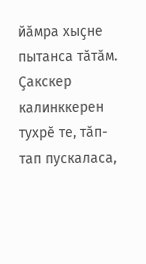йӑмра хыҫне пытанса тӑтӑм. Ҫакскер калинккерен тухрӗ те, тӑп-тап пускаласа,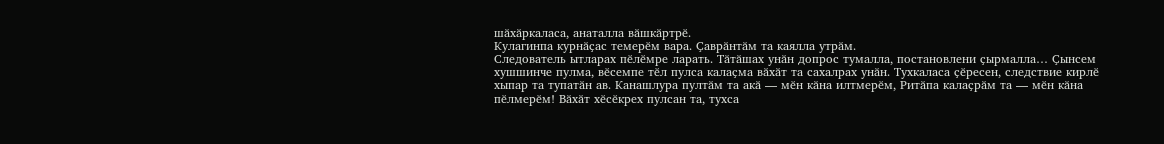шӑхӑркаласа, анаталла вӑшкӑртрӗ.
Кулагинпа курнӑҫас темерӗм вара. Ҫаврӑнтӑм та каялла утрӑм.
Следователь ытларах пӗлӗмре ларать. Тӑтӑшах унӑн допрос тумалла, постановлени ҫырмалла… Ҫынсем хушшинче пулма, вӗсемпе тӗл пулса калаҫма вӑхӑт та сахалрах унӑн. Тухкаласа ҫӗресен, следствие кирлӗ хыпар та тупатӑн ав. Канашлура пултӑм та акӑ — мӗн кӑна илтмерӗм, Ритӑпа калаҫрӑм та — мӗн кӑна пӗлмерӗм! Вӑхӑт хӗсӗкрех пулсан та, тухса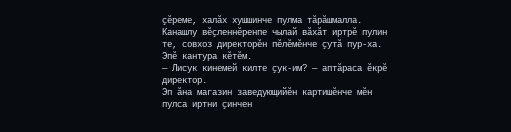ҫӗреме, халӑх хушшинче пулма тӑрӑшмалла.
Канашлу вӗҫленнӗренпе чылай вӑхӑт иртрӗ пулин те, совхоз директорӗн пӗлӗмӗнче ҫутӑ пур-ха. Эпӗ кантура кӗтӗм.
— Лисук кинемей килте ҫук-им? — аптӑраса ӗкрӗ директор.
Эп ӑна магазин заведующийӗн картишӗнче мӗн пулса иртни ҫинчен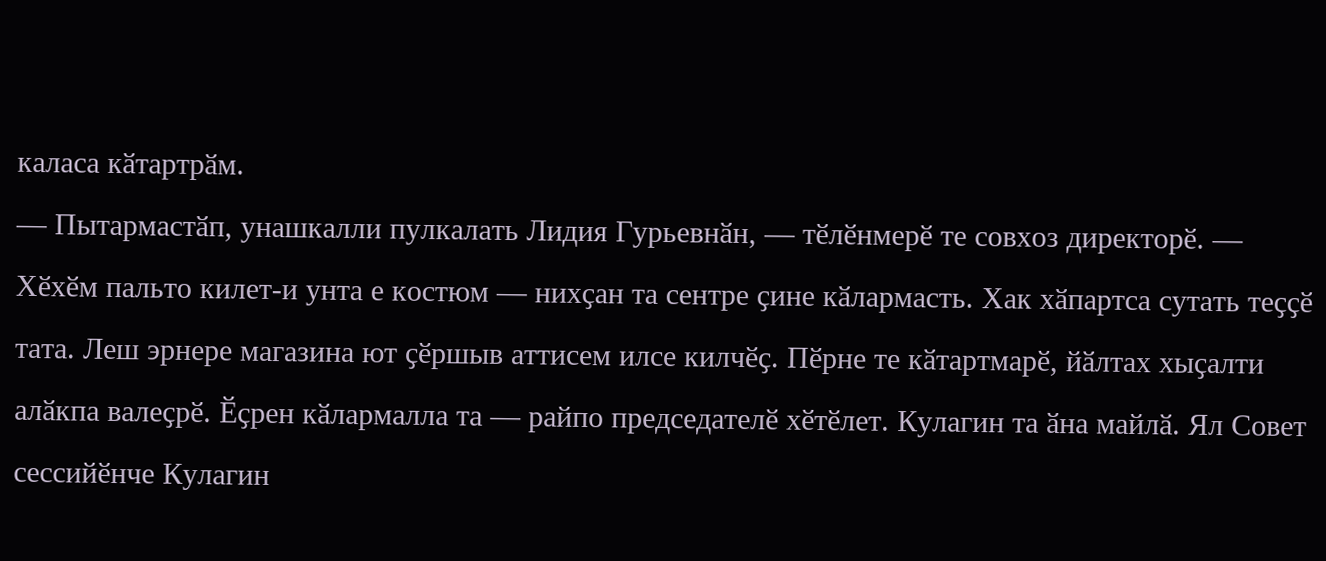каласа кӑтартрӑм.
— Пытармастӑп, унашкалли пулкалать Лидия Гурьевнӑн, ― тӗлӗнмерӗ те совхоз директорӗ. ― Хӗхӗм пальто килет-и унта е костюм — нихҫан та сентре ҫине кӑлармасть. Хак хӑпартса сутать теҫҫӗ тата. Леш эрнере магазина ют ҫӗршыв аттисем илсе килчӗҫ. Пӗрне те кӑтартмарӗ, йӑлтах хыҫалти алӑкпа валеҫрӗ. Ӗҫрен кӑлармалла та — райпо председателӗ хӗтӗлет. Кулагин та ӑна майлӑ. Ял Совет сессийӗнче Кулагин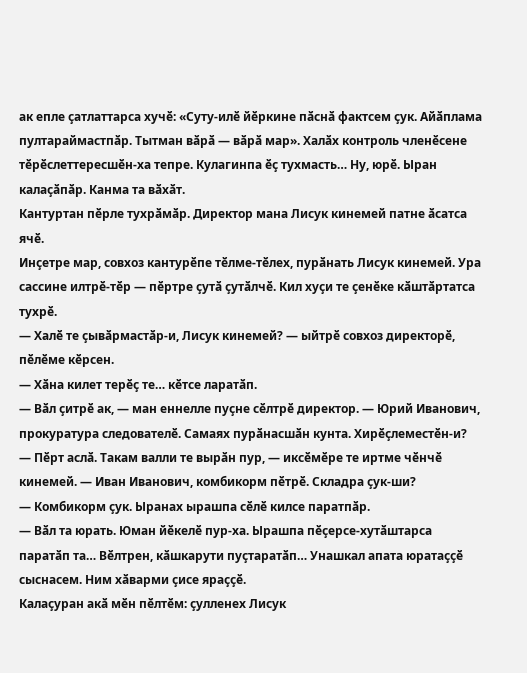ак епле ҫатлаттарса хучӗ: «Суту-илӗ йӗркине пӑснӑ фактсем ҫук. Айӑплама пултараймастпӑр. Тытман вӑрӑ — вӑрӑ мар». Халӑх контроль членӗсене тӗрӗслеттересшӗн-ха тепре. Кулагинпа ӗҫ тухмасть… Ну, юрӗ. Ыран калаҫӑпӑр. Канма та вӑхӑт.
Кантуртан пӗрле тухрӑмӑр. Директор мана Лисук кинемей патне ӑсатса ячӗ.
Инҫетре мар, совхоз кантурӗпе тӗлме-тӗлех, пурӑнать Лисук кинемей. Ура сассине илтрӗ-тӗр — пӗртре ҫутӑ ҫутӑлчӗ. Кил хуҫи те ҫенӗке кӑштӑртатса тухрӗ.
— Халӗ те ҫывӑрмастӑр-и, Лисук кинемей? — ыйтрӗ совхоз директорӗ, пӗлӗме кӗрсен.
— Хӑна килет терӗҫ те… кӗтсе ларатӑп.
— Вӑл ҫитрӗ ак, ― ман еннелле пуҫне сӗлтрӗ директор. ― Юрий Иванович, прокуратура следователӗ. Самаях пурӑнасшӑн кунта. Хирӗҫлеместӗн-и?
— Пӗрт аслӑ. Такам валли те вырӑн пур, ― иксӗмӗре те иртме чӗнчӗ кинемей. ― Иван Иванович, комбикорм пӗтрӗ. Складра ҫук-ши?
— Комбикорм ҫук. Ыранах ырашпа сӗлӗ килсе паратпӑр.
— Вӑл та юрать. Юман йӗкелӗ пур-ха. Ырашпа пӗҫерсе-хутӑштарса паратӑп та… Вӗлтрен, кӑшкарути пуҫтаратӑп… Унашкал апата юратаҫҫӗ сыснасем. Ним хӑварми ҫисе яраҫҫӗ.
Калаҫуран акӑ мӗн пӗлтӗм: ҫулленех Лисук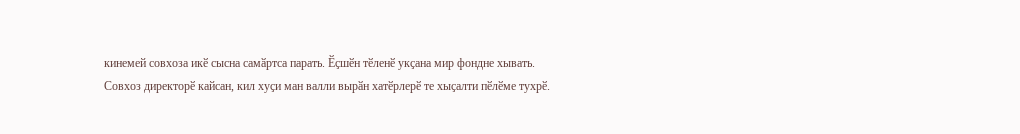кинемей совхоза икӗ сысна самӑртса парать. Ӗҫшӗн тӗленӗ укҫана мир фондне хывать.
Совхоз директорӗ кайсан, кил хуҫи ман валли вырӑн хатӗрлерӗ те хыҫалти пӗлӗме тухрӗ.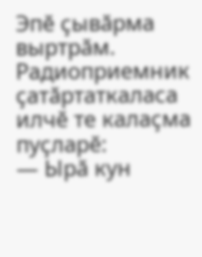Эпӗ ҫывӑрма выртрӑм.
Радиоприемник ҫатӑртаткаласа илчӗ те калаҫма пуҫларӗ:
— Ырӑ кун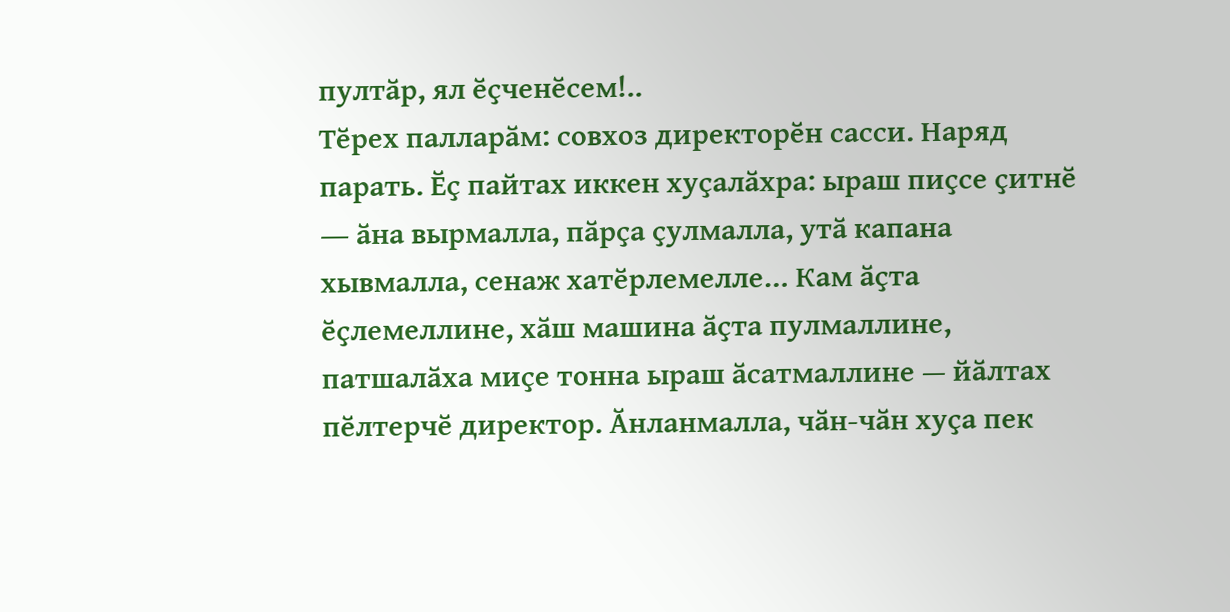пултӑр, ял ӗҫченӗсем!..
Тӗрех палларӑм: совхоз директорӗн сасси. Наряд парать. Ӗҫ пайтах иккен хуҫалӑхра: ыраш пиҫсе ҫитнӗ ― ӑна вырмалла, пӑрҫа ҫулмалла, утӑ капана хывмалла, сенаж хатӗрлемелле… Кам ӑҫта ӗҫлемеллине, хӑш машина ӑҫта пулмаллине, патшалӑха миҫе тонна ыраш ӑсатмаллине — йӑлтах пӗлтерчӗ директор. Ӑнланмалла, чӑн-чӑн хуҫа пек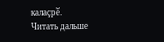калаҫрӗ.
Читать дальше